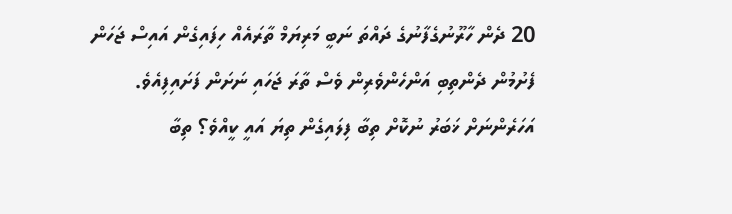20 ދެން ހާރޫނުގެފާނުގެ ދައްތަ ނަބީ މަރިޔަމް ތާރައެއް ހިފައިގެން އައިސް ޖަހަން ފެށުމުން ދެންތިބި އަންހެންވެރިން ވެސް ތާރަ ޖަހައި ނަށަން ފަށައިފިއެވެ.
އަހަރެންނަށް ޚަބަރު ނުކޮށް ތިބާ ފިލައިގެން ތިޔަ އައީ ކީއްވެ؟ ތިބާ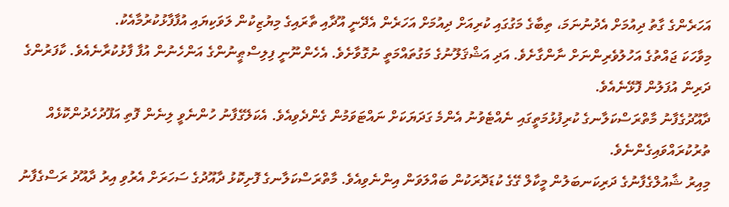އަހަރެންގެ ގާތު ދިއުމަށް އެދުނުނަމަ، ތިބާގެ މަގުގައި ކުރިއަށް ދިއުމަށް އަހަރެން އެދޭނީ އޫދާއި ތާރައިގެ މިޔުޒިކުން ލަވަކިޔައި އުފާފާޅުކުރުމާއެކު.
މިވާހަކަ ޖައްތުގެ އަހުލުވެރިންނަށް ނާންގާށެވެ. އަދި އަޝްޤަލޫނުގެ މަގުތައްމަތީ ނުގޮވާށެވެ. އެހެންނޫނީ ފިލިސްޠީނުންގެ އަންހެނުން އުފާ ފާޅުކުރާނެއެވެ. ކާފަރުންގެ ދަރިން އުފަލުން ފޮޅޭނެއެވެ.
ދާއޫދުގެފާނު މާތްރަސްކަލާނގެ ކުރިފުޅުމަތީގައި ނެއްޓެވުނު އެންމެ ގަދަޔަކަށް ނައްޓަވަމުން ގެންދެވިއެވެ. އެކަލޭގެފާނު ހުންނެވީ ލިނެން ފޮތި އަފޫދުހެދުންކޮޅެއް ތުރުކުރައްވައިގެންނެވެ.
މިއިރު ޝާއުލްގެފާނުގެ ދަރިކަނބަލުން މީކާލް ގޭގެ ކުޑަދޮރަކުން ބައްލަވަން އިންނެވިއެވެ. މާތްރަސްކަލާނގެ ފޮށިކޮޅު ދާއޫދުގެ ސަހަރަށް އެރުވި އިރު ދާއޫދު ރަސްގެފާނު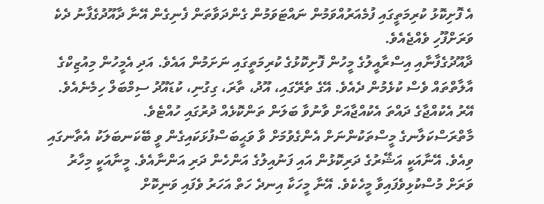އެ ފޮށިކޮޅު ކުރިމަތީގައި ފުމެއަރުއްވަމުން ނައްޓަވަމުން ގެންދަވާތަން ފެނިގެން އޭނާ ދާއޫދުގެފާނު ދެކެ ވަރަށްފޫހި ވެއްޖެއެވެ.
ދާއޫދުގެފާނާއި އިސްރާއީލުގެ މީހުން ފޮށިކޮޅުގެ ކުރިމަތީގައި ނަށަމުން އައެވެ. އަދި އެމީހުން މިއުޒިކްގެ އާލާތްތައް ވެސް ކުޅެމުން ދެއެވެ. އޭގެ ތެރޭގައި، އޫދު، ތާރަ، ގިގުނި، ކުޑައޫދު ސިމްބަލް ހިމެނެއެވެ.
އޭރު އެކުއްޖާގެ ދައްތަ އެކުއްޖާއަށް ވާނުވާ ބަލަން ތަންކޮޅެއް ދުރުގައި ހުއްޓެވެ.
މާތްރަސްކަލާނގެ މީސްތަކުންނަށް އެންގެވުމަށް ވާ ވަޙީބަސްފުޅަކައިގެން ވީ ބޭކަނބަލަކު އެތާނގައި ވިއެވެ. އޭނާއަކީ އަޝޭރުގެ ދަރިކޮޅުން އައި ފަނުއިލުގެ އަންހެން ދަރި އަންނާއެވެ. މީނާއަކީ މިހާރު ވަރަށް މުސްކުޅިވެފައިވާ މީހެކެވެ. އޭނާ މީހަކާ އިނދެ ހަތް އަހަރު ވެފައި ވަނިކޮށް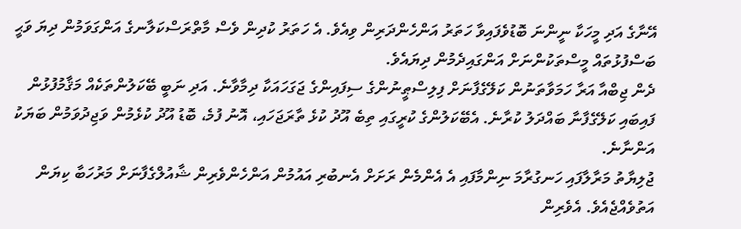އޭނާގެ އަދި މީހަކާ ނީންނަ ބޮޑުވެފައިވާ ހަތަރު އަންހެންދަރިން ވިއެވެ. އެ ހަތަރު ކުދިން ވެސް މާތްރަސްކަލާނގެ އަންގަވަމުން ދިޔަ ވަޙީ ބަސްފުޅުތައް މީސްތަކުންނަށް އަންގައިދެމުން ދިޔައެވެ.
ދެން ޖިބްއާ އަރާ ހަމަވާތަނުން ކަލޭގެފާނަށް ފިލިސްޠީނުންގެ ސިފައިންގެ ޖަގަހައަކާ ދިމާވާނެ. އަދި ނަބީ ބޭކަލުންތަކެއް މަޤާމުފުޅުން ފައިބައި ކަލޭގެފާނާ ބައްދަލު ކުރާނެ. އެބޭކަލުންގެ ކުރީގައި ތިބެ އޫދު ކުޅެ ތާރަޖަހައި، އޮނު ފުމެ، ބޮޑު އޫދު ކުޅެމުން ވަޖިދުވަމުން ބަޔަކު އަންނާނެ.
ޖުލިޔާތު މަރާލާފައި ހަނގުރާމަ ނިންމާފައި އެ އެންމެން ރަށަށް އެނބުރި އައުމުން އަންހެންވެރިން ޝާއުލްގެފާނަށް މަރުހަބާ ކިޔަން އަތުވެއްޖެއެވެ. އެވެރިން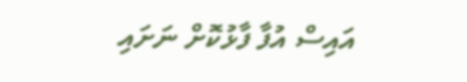އައިސް އުފާ ފާޅުކޮށް ނަށައި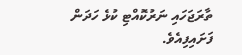ތާރަޖަހައި ނަރުކޮއްޓި ކުޅެ ހަދަން ފަށައިފިއެވެ.